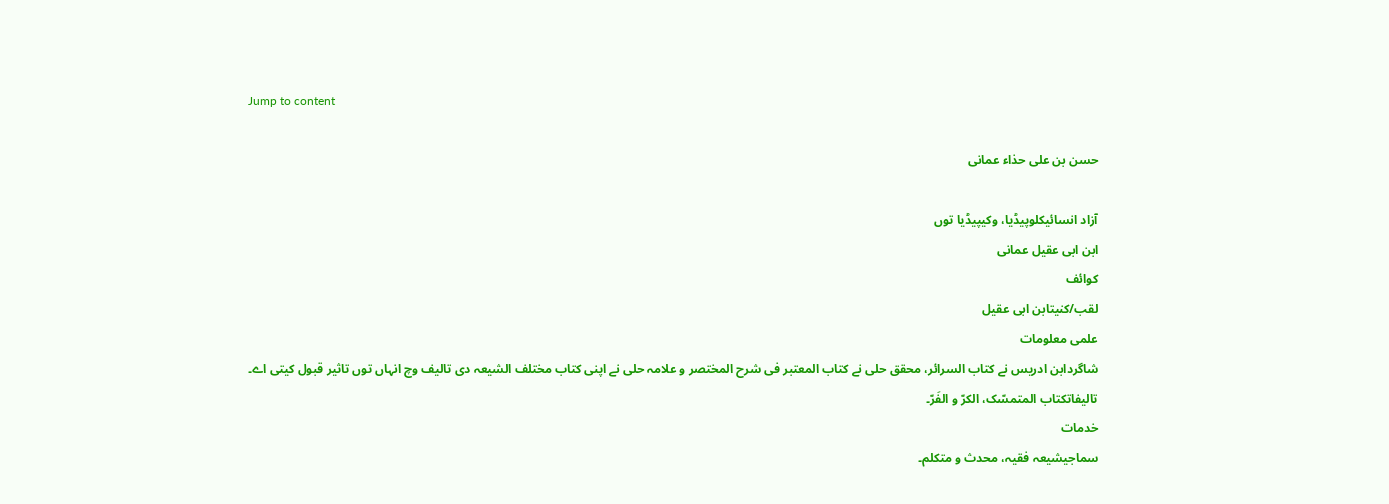Jump to content

حسن بن علی حذاء عمانی

آزاد انسائیکلوپیڈیا، وکیپیڈیا توں
ابن ابی عقیل عمانی
کوائف
لقب/کنیتابن ابی عقیل
علمی معلومات
شاگردابن ادريس نے کتاب السرائر، محقق حلی نے کتاب المعتبر فی شرح المختصر و علامہ حلی نے اپنی کتاب مختلف الشیعہ دی تالیف وچ انہاں توں تاثیر قبول کيتی اے۔
تالیفاتکتاب المتمسّک، الکرّ و الفَرّ۔
خدمات
سماجیشیعہ فقیہ، محدث و متکلم۔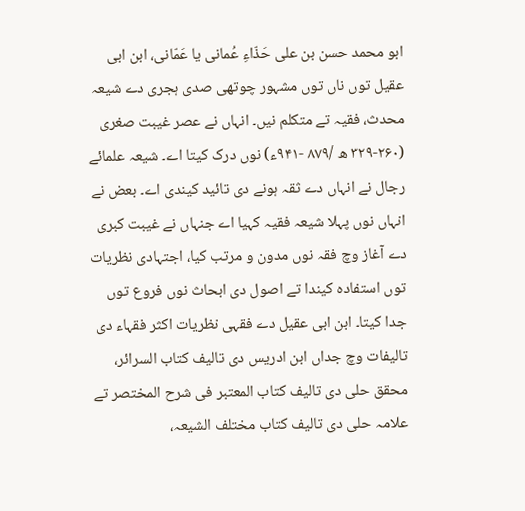ابو محمد حسن بن علی حَذّاءِ عُمانی یا عَمّانی، ابن ابی عقیل توں ناں توں مشہور چوتھی صدی ہجری دے شیعہ محدث، فقیہ تے متکلم نيں۔ انہاں نے عصر غیبت صغری (۲۶۰-۳۲۹ ھ /۸۷۹ -۹۴۱ء) نوں درک کیتا اے۔ شیعہ علمائے رجال نے انہاں دے ثقہ ہونے دی تائید کیندی اے۔ بعض نے انہاں نوں پہلا شیعہ فقیہ کہیا اے جنہاں نے غیبت کبری دے آغاز وچ فقہ نوں مدون و مرتب کیا، اجتہادی نظریات توں استفادہ کیندا تے اصول دی ابحاث نوں فروع توں جدا کیتا۔ ابن ابی عقیل دے فقہی نظریات اکثر فقہاء دی تالیفات وچ جداں ابن ادریس دی تالیف کتاب السرائر، محقق حلی دی تالیف کتاب المعتبر فی شرح المختصر تے علامہ حلی دی تالیف کتاب مختلف الشیعہ،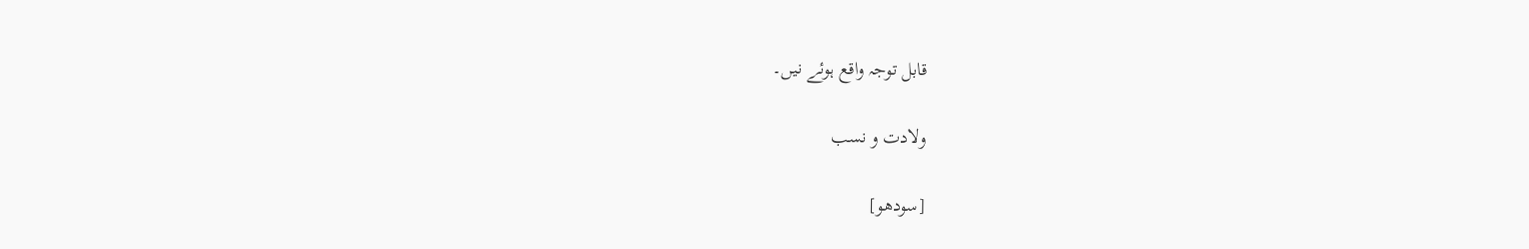قابل توجہ واقع ہوئے نيں۔

ولادت و نسب

[سودھو]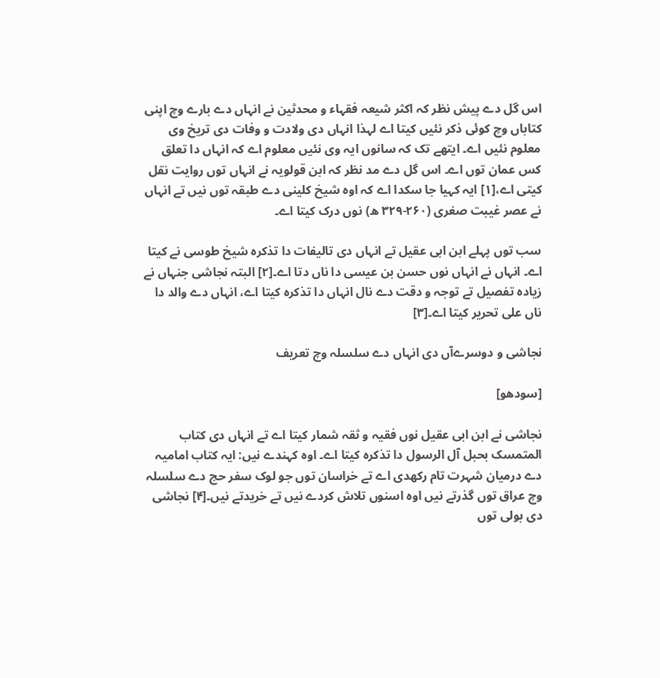اس گل دے پیش نظر کہ اکثر شیعہ فقہاء و محدثین نے انہاں دے بارے وچ اپنی کتاباں وچ کوئی ذکر نئيں کیتا اے لہذا انہاں دی ولادت و وفات دی تریخ وی معلوم نئيں اے۔ ایتھے تک کہ سانوں ایہ وی نئيں معلوم اے کہ انہاں دا تعلق کس عمان توں اے۔ اس گل دے مد نظر کہ ابن قولویہ نے انہاں توں روایت نقل کيتی اے،[۱] ایہ کہیا جا سکدا اے کہ اوہ شیخ کلینی دے طبقہ توں نيں تے انہاں نے عصر غیبت صغری (۲۶۰-۳۲۹ ھ) نوں درک کیتا اے۔

سب توں پہلے ابن ابی عقیل تے انہاں دی تالیفات دا تذکرہ شیخ طوسی نے کیتا اے۔ انہاں نے انہاں نوں حسن بن عیسی دا ناں دتا اے۔[۲] البتہ نجاشی جنہاں نے زیادہ تفصیل تے توجہ و دقت دے نال انہاں دا تذکرہ کیتا اے، انہاں دے والد دا ناں علی تحریر کیتا اے۔[۳]

نجاشی و دوسرےآں دی انہاں دے سلسلہ وچ تعریف

[سودھو]

نجاشی نے ابن ابی عقیل نوں فقیہ و ثقہ شمار کیتا اے تے انہاں دی کتاب المتمسک بحبل آل الرسول دا تذکرہ کیتا اے۔ اوہ کہندے نيں: ایہ کتاب امامیہ دے درمیان شہرت تام رکھدی اے تے خراسان توں جو لوک سفر حج دے سلسلہ وچ عراق توں گذرتے نيں اوہ اسنوں تلاش کردے نيں تے خریدتے نيں۔[۴] نجاشی دی بولی توں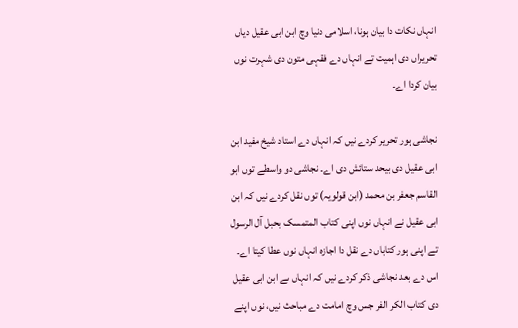انہاں نکات دا بیان ہونا، اسلامی دنیا وچ ابن ابی عقیل دیاں تحریراں دی اہمیت تے انہاں دے فقہی متون دی شہرت نوں بیان کردا اے۔

نجاشی ہور تحریر کردے نيں کہ انہاں دے استاد شیخ مفید ابن ابی عقیل دی بیحد ستائش دی اے۔ نجاشی دو واسطے توں ابو القاسم جعفر بن محمد (ابن قولویہ) توں نقل کردے نيں کہ ابن ابی عقیل نے انہاں نوں اپنی کتاب المتمسک بحبل آل الرسول تے اپنی ہور کتاباں دے نقل دا اجازہ انہاں نوں عطا کیتا اے۔ اس دے بعد نجاشی ذکر کردے نيں کہ انہاں ںے ابن ابی عقیل دی کتاب الکر الفر جس وچ امامت دے مباحث نيں، نوں اپنے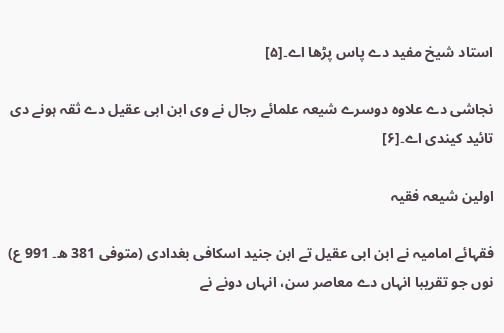استاد شیخ مفید دے پاس پڑھا اے۔[۵]

نجاشی دے علاوہ دوسرے شیعہ علمائے رجال نے وی ابن ابی عقیل دے ثقہ ہونے دی تائید کیندی اے۔[۶]

اولین شیعہ فقیہ

فقہائے امامیہ نے ابن ابی عقیل تے ابن جنید اسکافی بغدادی (متوفی 381 ھ۔ 991 ع) نوں جو تقریبا انہاں دے معاصر سن، انہاں دونے نے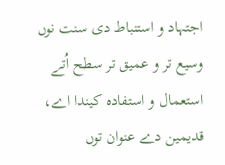اجتہاد و استنباط دی سنت نوں وسیع تر و عمیق تر سطح اُتے استعمال و استفادہ کیندا اے، قدیمین دے عنوان توں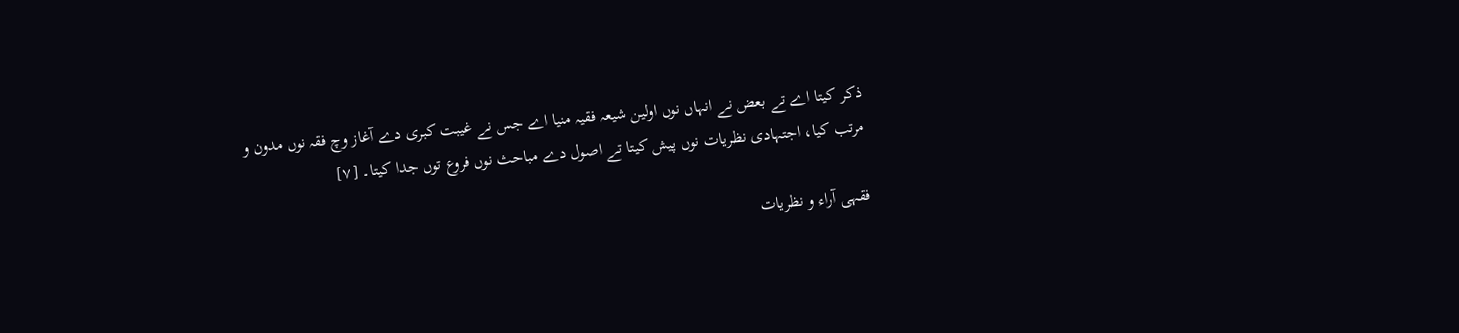ذکر کیتا اے تے بعض نے انہاں نوں اولین شیعہ فقیہ منیا اے جس نے غیبت کبری دے آغاز وچ فقہ نوں مدون و مرتب کیا، اجتہادی نظریات نوں پیش کیتا تے اصول دے مباحث نوں فروع توں جدا کیتا۔ [۷]

فقہی آراء و نظریات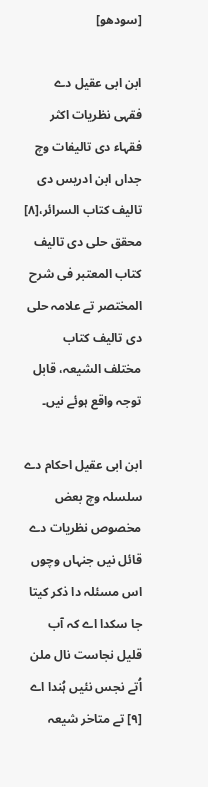[سودھو]

ابن ابی عقیل دے فقہی نظریات اکثر فقہاء دی تالیفات وچ جداں ابن ادریس دی تالیف کتاب السرائر،[۸] محقق حلی دی تالیف کتاب المعتبر فی شرح المختصر تے علامہ حلی دی تالیف کتاب مختلف الشیعہ، قابل توجہ واقع ہوئے نيں۔

ابن ابی عقیل احکام دے سلسلہ وچ بعض مخصوص نظریات دے قائل نيں جنہاں وچوں اس مسئلہ دا ذکر کیتا جا سکدا اے کہ آب قلیل نجاست نال ملن اُتے نجس نئيں ہُندا اے [۹] تے متاخر شیعہ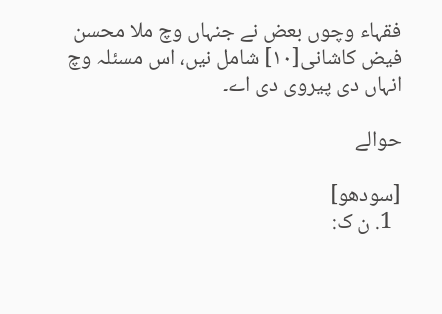فقہاء وچوں بعض نے جنہاں وچ ملا محسن فیض کاشانی[۱۰] شامل نيں، اس مسئلہ وچ انہاں دی پیروی دی اے۔

حوالے

[سودھو]
  1. ن ک: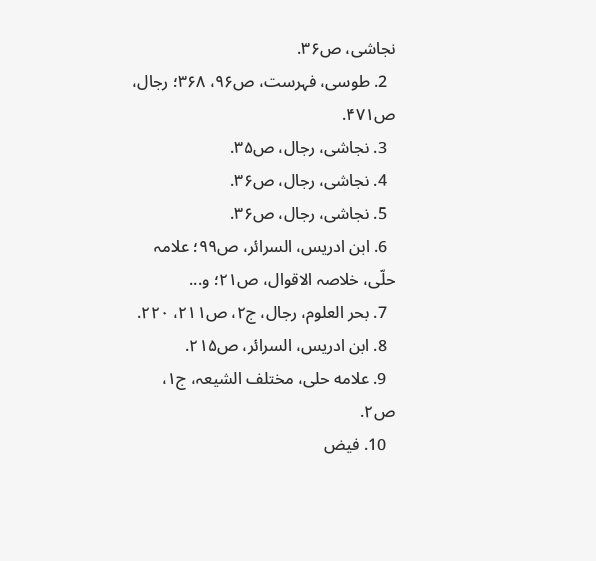نجاشی، ص۳۶.
  2. طوسی، فہرست، ص۹۶، ۳۶۸؛ رجال، ص۴۷۱.
  3. نجاشی، رجال، ص۳۵.
  4. نجاشی، رجال، ص۳۶.
  5. نجاشی، رجال، ص۳۶.
  6. ابن ادریس، السرائر، ص۹۹؛ علامہ حلّی، خلاصہ الاقوال، ص۲۱؛ و...
  7. بحر العلوم، رجال، ج۲، ص۲۱۱، ۲۲۰.
  8. ابن ادریس، السرائر، ص۲۱۵.
  9. علامه حلی، مختلف الشیعہ، ج۱، ص۲.
  10. فیض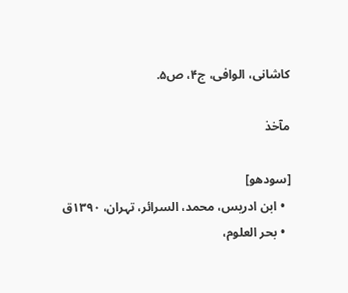کاشانی، الوافی، ج۴، ص۵.

مآخذ

[سودھو]
  • ابن ادریس، محمد، السرائر، تہران، ۱۳۹۰ق
  • بحر العلوم،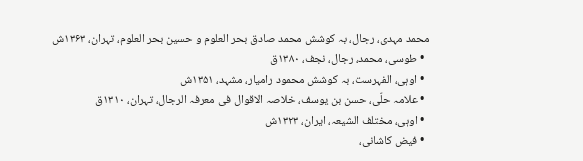محمد مہدی، رجال، بہ کوشش محمد صادق بحر العلوم و حسین بحر العلوم، تہران، ۱۳۶۳ش
  • طوسی، محمد، رجال، نجف، ۱۳۸۰ق
  • اوہی، الفہرست، بہ کوشش محمود رامیار، مشہد، ۱۳۵۱ش
  • علامہ حلّی، حسن بن یوسف، خلاصہ الاقوال فی معرفہ الرجال، تہران، ۱۳۱۰ق
  • اوہی، مختلف الشیعہ، ایران، ۱۳۲۳ش
  • فیض کاشانی،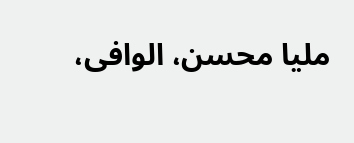ملیا محسن، الوافی،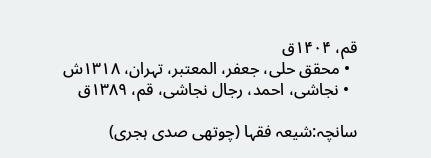قم، ۱۴۰۴ق
  • محقق حلی، جعفر، المعتبر، تہران، ۱۳۱۸ش
  • نجاشی، احمد، رجال نجاشی، قم، ۱۳۸۹ق

سانچہ:شیعہ فقہا (چوتھی صدی ہجری)